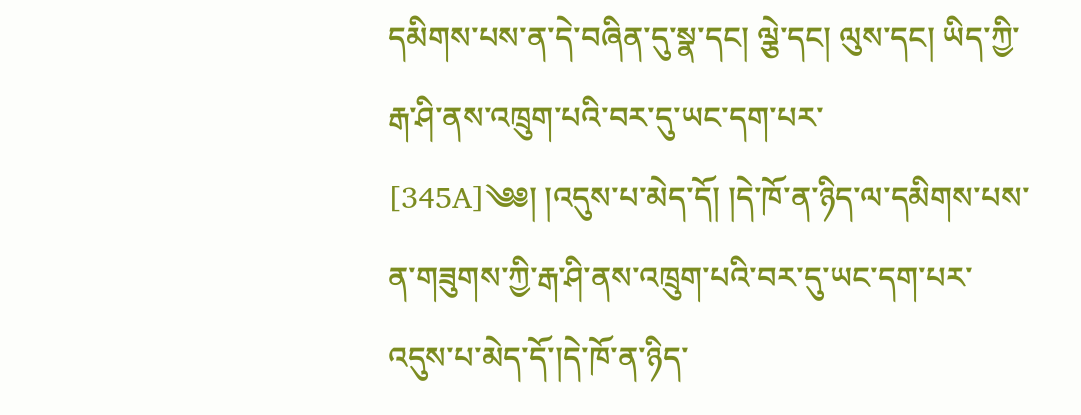དམིགས་པས་ན་དེ་བཞིན་དུ་སྣ་དང། ལྕེ་དང། ལུས་དང། ཡིད་ཀྱི་རྒ་ཤི་ནས་འཁྲུག་པའི་བར་དུ་ཡང་དག་པར་ [345A]༄༅། །འདུས་པ་མེད་དོ། །དེ་ཁོ་ན་ཉིད་ལ་དམིགས་པས་ན་གཟུགས་ཀྱི་རྒ་ཤི་ནས་འཁྲུག་པའི་བར་དུ་ཡང་དག་པར་འདུས་པ་མེད་དོ་།དེ་ཁོ་ན་ཉིད་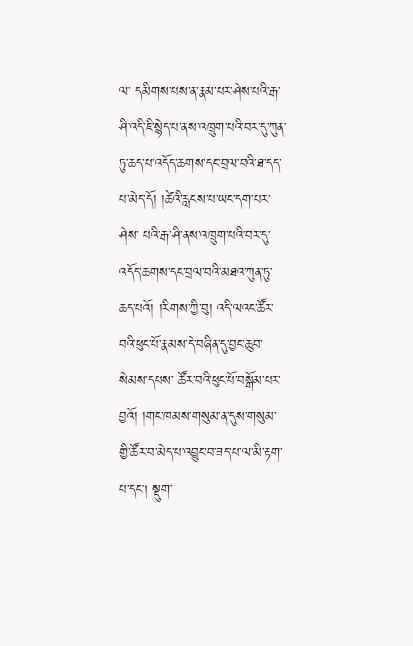ལ་ དམིགས་པས་ན་རྣམ་པར་ཤེས་པའི་རྒ་ཤི་འདི་ཇི་སྙེད་པ་ནས་འཁྲུག་པའི་བར་དུ་ཀུན་ཏུ་ཆད་པ་འདོད་ཆགས་དང་བྲལ་བའི་ཐ་དད་པ་མེད་དོ། །ཚེའི་རླངས་པ་ཡང་དག་པར་ཤེས་ པའི་རྒ་ཤི་ནས་འཁྲུག་པའི་བར་དུ་འདོད་ཆགས་དང་བྲལ་བའི་མཐའ་ཀུན་ཏུ་ཆད་པའོ། །རིགས་ཀྱི་བུ། འདི་ལའང་ཚོར་བའི་ཕུང་པོ་རྣམས་དེ་བཞིན་དུ་བྱང་ཆུབ་སེམས་དཔས་ ཚོར་བའི་ཕུང་པོ་བསྒོམ་པར་བྱའོ། །གང་ཁམས་གསུམ་ན་དུས་གསུམ་གྱི་ཚོར་བ་མེད་པ་འབྱུང་བ་ཟད་པ་ལ་མི་རྟག་པ་དང། སྡུག་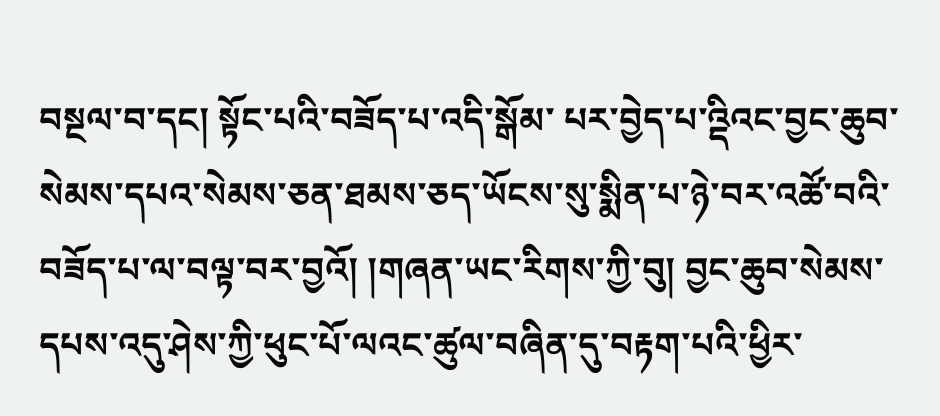བསྔལ་བ་དང། སྟོང་པའི་བཟོད་པ་འདི་སྒོམ་ པར་བྱེད་པ་འྡིའང་བྱང་ཆུབ་སེམས་དཔའ་སེམས་ཅན་ཐམས་ཅད་ཡོངས་སུ་སྨིན་པ་ཉེ་བར་འཚོ་བའི་བཟོད་པ་ལ་བལྟ་བར་བྱའོ། །གཞན་ཡང་རིགས་ཀྱི་བུ། བྱང་ཆུབ་སེམས་ དཔས་འདུ་ཤེས་ཀྱི་ཕུང་པོ་ལའང་ཚུལ་བཞིན་དུ་བརྟག་པའི་ཕྱིར་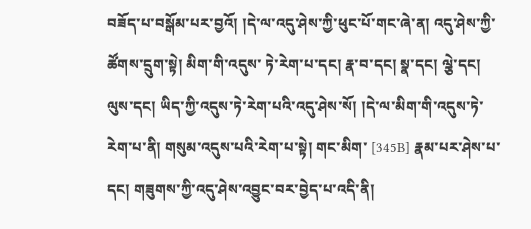བཟོད་པ་བསྒོམ་པར་བྱའོ། །དེ་ལ་འདུ་ཤེས་ཀྱི་ཕུང་པོ་གང་ཞེ་ན། འདུ་ཤེས་ཀྱི་ཚོགས་དྲུག་སྟེ། མིག་གི་འདུས་ ཏེ་རེག་པ་དང། རྣ་བ་དང། སྣ་དང། ལྕེ་དང། ལུས་དང། ཡིད་ཀྱི་འདུས་ཏེ་རེག་པའི་འདུ་ཤེས་སོ། །དེ་ལ་མིག་གི་འདུས་ཏེ་རེག་པ་ནི། གསུམ་འདུས་པའི་རེག་པ་སྟེ། གང་མིག་ [345B] རྣམ་པར་ཤེས་པ་དང། གཟུགས་ཀྱི་འདུ་ཤེས་འབྱུང་བར་བྱེད་པ་འདི་ནི།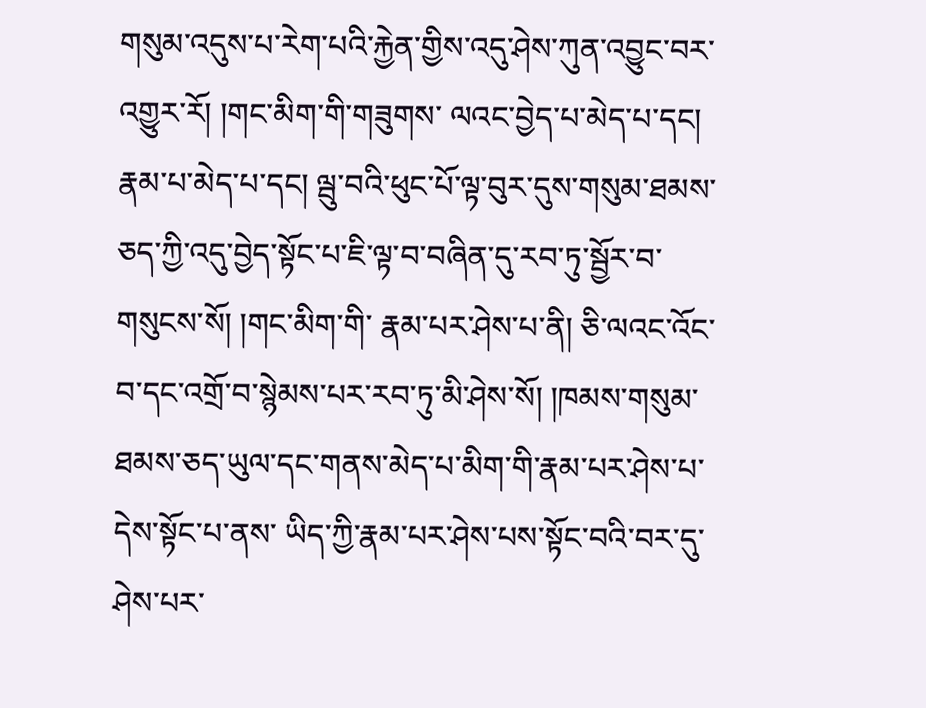གསུམ་འདུས་པ་རེག་པའི་རྐྱེན་གྱིས་འདུ་ཤེས་ཀུན་འབྱུང་བར་འགྱུར་རོ། །གང་མིག་གི་གཟུགས་ ལའང་བྱེད་པ་མེད་པ་དང། རྣམ་པ་མེད་པ་དང། ལྦུ་བའི་ཕུང་པོ་ལྟ་བུར་དུས་གསུམ་ཐམས་ཅད་ཀྱི་འདུ་བྱེད་སྟོང་པ་ཇི་ལྟ་བ་བཞིན་དུ་རབ་ཏུ་སྦྱོར་བ་གསུངས་སོ། །གང་མིག་གི་ རྣམ་པར་ཤེས་པ་ནི། ཅི་ལའང་འོང་བ་དང་འགྲོ་བ་སྙེམས་པར་རབ་ཏུ་མི་ཤེས་སོ། །ཁམས་གསུམ་ཐམས་ཅད་ཡུལ་དང་གནས་མེད་པ་མིག་གི་རྣམ་པར་ཤེས་པ་དེས་སྟོང་པ་ནས་ ཡིད་ཀྱི་རྣམ་པར་ཤེས་པས་སྟོང་བའི་བར་དུ་ཤེས་པར་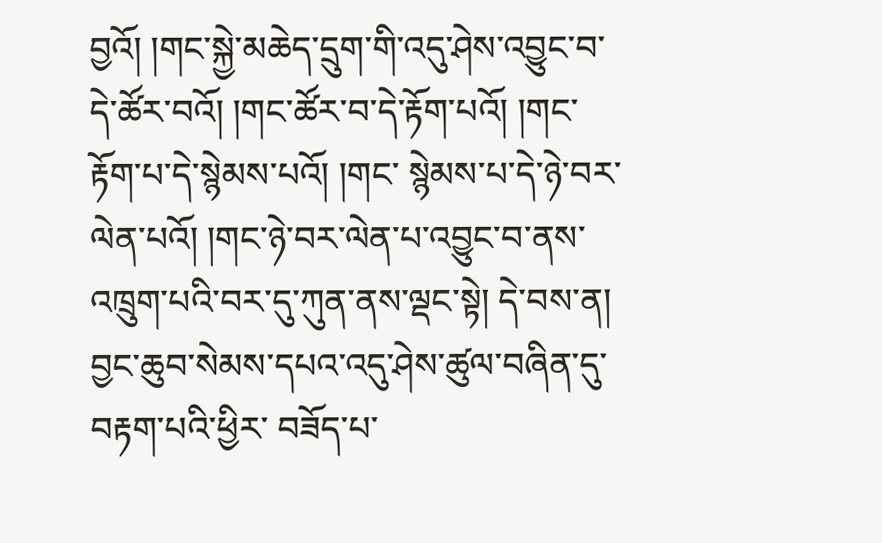བྱའོ། །གང་སྐྱེ་མཆེད་དྲུག་གི་འདུ་ཤེས་འབྱུང་བ་དེ་ཚོར་བའོ། །གང་ཚོར་བ་དེ་རྟོག་པའོ། །གང་རྟོག་པ་དེ་སྙེམས་པའོ། །གང་ སྙེམས་པ་དེ་ཉེ་བར་ལེན་པའོ། །གང་ཉེ་བར་ལེན་པ་འབྱུང་བ་ནས་འཁྲུག་པའི་བར་དུ་ཀུན་ནས་ལྡང་སྟེ། དེ་བས་ན། བྱང་ཆུབ་སེམས་དཔའ་འདུ་ཤེས་ཚུལ་བཞིན་དུ་བརྟག་པའི་ཕྱིར་ བཟོད་པ་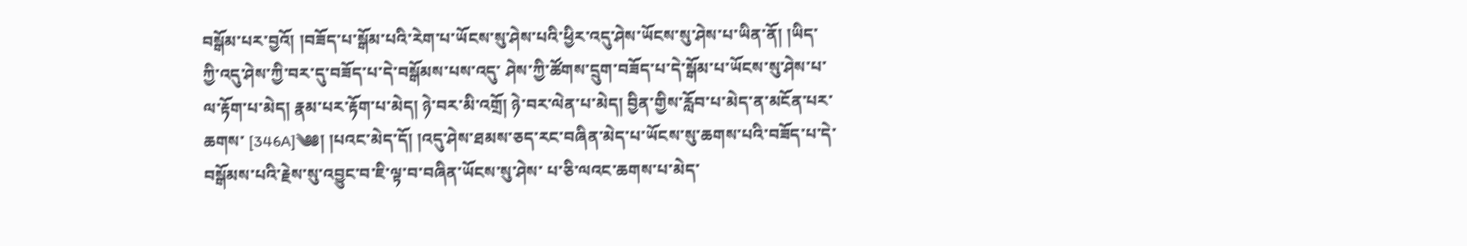བསྒོམ་པར་བྱའོ། །བཟོད་པ་སྒོམ་པའི་རེག་པ་ཡོངས་སུ་ཤེས་པའི་ཕྱིར་འདུ་ཤེས་ཡོངས་སུ་ཤེས་པ་ཡིན་ནོ། །ཡིད་ཀྱི་འདུ་ཤེས་ཀྱི་བར་དུ་བཟོད་པ་དེ་བསྒོམས་པས་འདུ་ ཤེས་ཀྱི་ཚོགས་དྲུག་བཟོད་པ་དེ་སྒོམ་པ་ཡོངས་སུ་ཤེས་པ་ལ་རྟོག་པ་མེད། རྣམ་པར་རྟོག་པ་མེད། ཉེ་བར་མི་འགྲོ། ཉེ་བར་ལེན་པ་མེད། བྱིན་གྱིས་རློབ་པ་མེད་ན་མངོན་པར་ཆགས་ [346A]༄༅། །པའང་མེད་དོ། །འདུ་ཤེས་ཐམས་ཅད་རང་བཞིན་མེད་པ་ཡོངས་སུ་ཆགས་པའི་བཟོད་པ་དེ་བསྒོམས་པའི་རྗེས་སུ་འབྱུང་བ་ཇི་ལྟ་བ་བཞིན་ཡོངས་སུ་ཤེས་ པ་ཅི་ལའང་ཆགས་པ་མེད་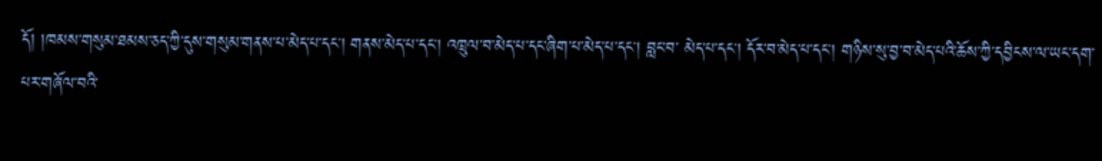དོ། །ཁམས་གསུམ་ཐམས་ཅད་ཀྱི་དུས་གསུམ་གནས་པ་མེད་པ་དང། གནས་མེད་པ་དང། འཁྲུལ་བ་མེད་པ་དང་ཞིག་པ་མེད་པ་དང། བླང་བ་ མེད་པ་དང། དོར་བ་མེད་པ་དང། གཉིས་སུ་བྱ་བ་མེད་པའི་ཆོས་ཀྱི་དབྱིངས་ལ་ཡང་དག་པར་གཞོལ་བའི་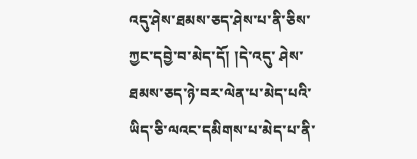འདུ་ཤེས་ཐམས་ཅད་ཤེས་པ་ནི་ཅིས་ཀྱང་དབྱེ་བ་མེད་དོ། །དེ་འདུ་ ཤེས་ཐམས་ཅད་ཉེ་བར་ལེན་པ་མེད་པའི་ཡིད་ཅི་ལའང་དམིགས་པ་མེད་པ་ནི་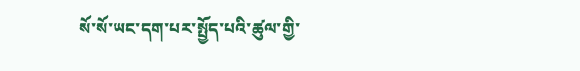སོ་སོ་ཡང་དག་པར་སྤྱོད་པའི་ཚུལ་གྱི་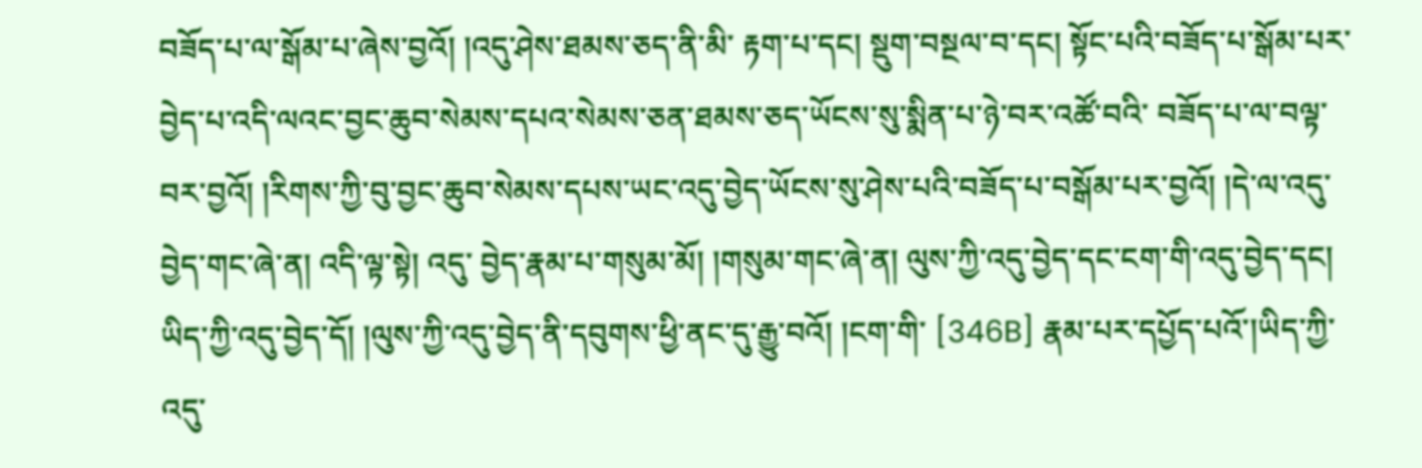བཟོད་པ་ལ་སྒོམ་པ་ཞེས་བྱའོ། །འདུ་ཤེས་ཐམས་ཅད་ནི་མི་ རྟག་པ་དང། སྡུག་བསྔལ་བ་དང། སྟོང་པའི་བཟོད་པ་སྒོམ་པར་བྱེད་པ་འདི་ལའང་བྱང་ཆུབ་སེམས་དཔའ་སེམས་ཅན་ཐམས་ཅད་ཡོངས་སུ་སྨིན་པ་ཉེ་བར་འཚོ་བའི་ བཟོད་པ་ལ་བལྟ་བར་བྱའོ། །རིགས་ཀྱི་བུ་བྱང་ཆུབ་སེམས་དཔས་ཡང་འདུ་བྱེད་ཡོངས་སུ་ཤེས་པའི་བཟོད་པ་བསྒོམ་པར་བྱའོ། །དེ་ལ་འདུ་བྱེད་གང་ཞེ་ན། འདི་ལྟ་སྟེ། འདུ་ བྱེད་རྣམ་པ་གསུམ་མོ། །གསུམ་གང་ཞེ་ན། ལུས་ཀྱི་འདུ་བྱེད་དང་ངག་གི་འདུ་བྱེད་དང། ཡིད་ཀྱི་འདུ་བྱེད་དོ། །ལུས་ཀྱི་འདུ་བྱེད་ནི་དབུགས་ཕྱི་ནང་དུ་རྒྱུ་བའོ། །ངག་གི་ [346B] རྣམ་པར་དཔྱོད་པའོ་།ཡིད་ཀྱི་འདུ་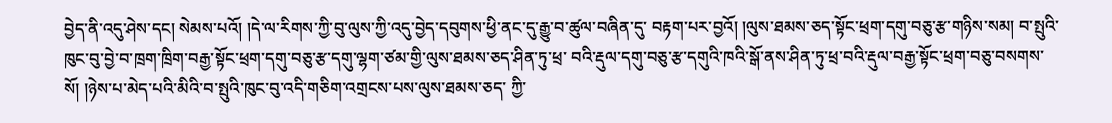བྱེད་ནི་འདུ་ཤེས་དང། སེམས་པའོ། །དེ་ལ་རིགས་ཀྱི་བུ་ལུས་ཀྱི་འདུ་བྱེད་དབུགས་ཕྱི་ནང་དུ་རྒྱུ་བ་ཚུལ་བཞིན་དུ་ བརྟག་པར་བྱའོ། །ལུས་ཐམས་ཅད་སྟོང་ཕྲག་དགུ་བཅུ་རྩ་གཉིས་སམ། བ་སྤུའི་ཁུང་བུ་བྱེ་བ་ཁྲག་ཁྲིག་བརྒྱ་སྟོང་ཕྲག་དགུ་བཅུ་རྩ་དགུ་ལྷག་ཙམ་གྱི་ལུས་ཐམས་ཅད་ཤིན་ཏུ་ཕྲ་ བའི་རྡུལ་དགུ་བཅུ་རྩ་དགུའི་ཁའི་སྒོ་ནས་ཤིན་ཏུ་ཕྲ་བའི་རྡུལ་བརྒྱ་སྟོང་ཕྲག་བཅུ་བསགས་སོ། །ཉེས་པ་མེད་པའི་མིའི་བ་སྤུའི་ཁུང་བུ་འདི་གཅིག་འགྲངས་པས་ལུས་ཐམས་ཅད་ ཀྱི་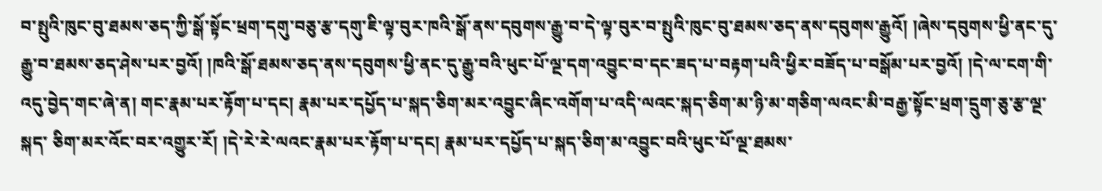བ་སྤུའི་ཁུང་བུ་ཐམས་ཅད་ཀྱི་སྒོ་སྟོང་ཕྲག་དགུ་བཅུ་རྩ་དགུ་ཇི་ལྟ་བུར་ཁའི་སྒོ་ནས་དབུགས་རྒྱུ་བ་དེ་ལྟ་བུར་བ་སྤུའི་ཁུང་བུ་ཐམས་ཅད་ནས་དབུགས་རྒྱུའོ། །ཞེས་དབུགས་ཕྱི་ནང་དུ་ རྒྱུ་བ་ཐམས་ཅད་ཤེས་པར་བྱའོ། །ཁའི་སྒོ་ཐམས་ཅད་ནས་དབུགས་ཕྱི་ནང་དུ་རྒྱུ་བའི་ཕུང་པོ་ལྔ་དག་འབྱུང་བ་དང་ཟད་པ་བརྟག་པའི་ཕྱིར་བཟོད་པ་བསྒོམ་པར་བྱའོ། །དེ་ལ་ངག་གི་ འདུ་བྱེད་གང་ཞེ་ན། གང་རྣམ་པར་རྟོག་པ་དང། རྣམ་པར་དཔྱོད་པ་སྐད་ཅིག་མར་འབྱུང་ཞིང་འགོག་པ་འདི་ལའང་སྐད་ཅིག་མ་ཉི་མ་གཅིག་ལའང་མི་བརྒྱ་སྟོང་ཕྲག་དྲུག་ཅུ་རྩ་ལྔ་སྐད་ ཅིག་མར་འོང་བར་འགྱུར་རོ། །དེ་རེ་རེ་ལའང་རྣམ་པར་རྟོག་པ་དང། རྣམ་པར་དཔྱོད་པ་སྐད་ཅིག་མ་འབྱུང་བའི་ཕུང་པོ་ལྔ་ཐམས་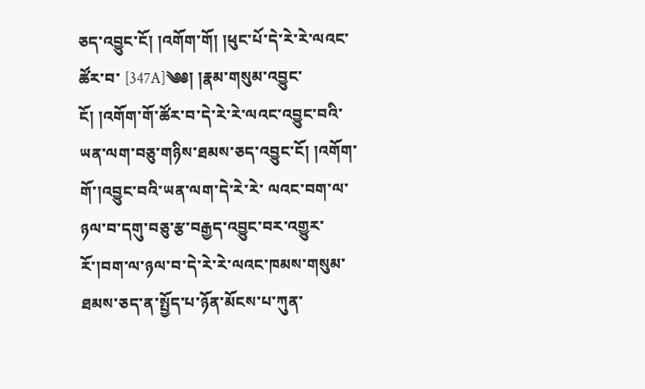ཅད་འབྱུང་ངོ། །འགོག་གོ། །ཕུང་པོ་དེ་རེ་རེ་ལའང་ཚོར་བ་ [347A]༄༅། །རྣམ་གསུམ་འབྱུང་ངོ། །འགོག་གོ་ཚོར་བ་དེ་རེ་རེ་ལའང་འབྱུང་བའི་ཡན་ལག་བཅུ་གཉིས་ཐམས་ཅད་འབྱུང་ངོ། །འགོག་གོ་།འབྱུང་བའི་ཡན་ལག་དེ་རེ་རེ་ ལའང་བག་ལ་ཉལ་བ་དགུ་བཅུ་རྩ་བརྒྱད་འབྱུང་བར་འགྱུར་རོ་།བག་ལ་ཉལ་བ་དེ་རེ་རེ་ལའང་ཁམས་གསུམ་ཐམས་ཅད་ན་སྤྱོད་པ་ཉོན་མོངས་པ་ཀུན་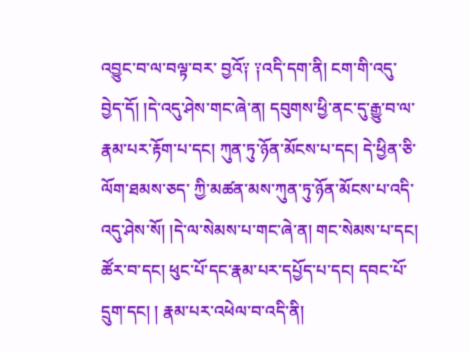འབྱུང་བ་ལ་བལྟ་བར་ བྱའོ༑ ༑འདི་དག་ནི། ངག་གི་འདུ་བྱེད་དོ། །དེ་འདུ་ཤེས་གང་ཞེ་ན། དབུགས་ཕྱི་ནང་དུ་རྒྱུ་བ་ལ་རྣམ་པར་རྟོག་པ་དང། ཀུན་ཏུ་ཉོན་མོངས་པ་དང། དེ་ཕྱིན་ཅི་ལོག་ཐམས་ཅད་ ཀྱི་མཚན་མས་ཀུན་ཏུ་ཉོན་མོངས་པ་འདི་འདུ་ཤེས་སོ། །དེ་ལ་སེམས་པ་གང་ཞེ་ན། གང་སེམས་པ་དང། ཚོར་བ་དང། ཕུང་པོ་དང་རྣམ་པར་དཔྱོད་པ་དང། དབང་པོ་དྲུག་དང། ། རྣམ་པར་འཕེལ་བ་འདི་ནི།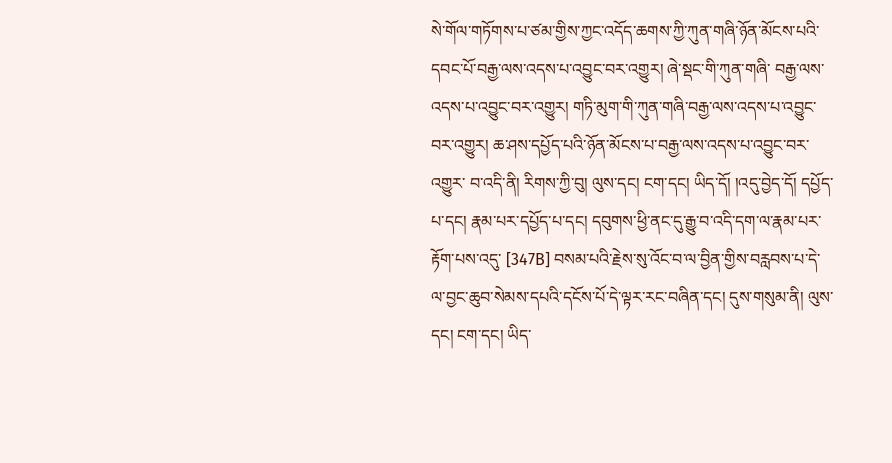སེ་གོལ་གཏོགས་པ་ཙམ་གྱིས་ཀྱང་འདོད་ཆགས་ཀྱི་ཀུན་གཞི་ཉོན་མོངས་པའི་དབང་པོ་བརྒྱ་ལས་འདས་པ་འབྱུང་བར་འགྱུར། ཞེ་སྡང་གི་ཀུན་གཞི་ བརྒྱ་ལས་འདས་པ་འབྱུང་བར་འགྱུར། གཏི་མུག་གི་ཀུན་གཞི་བརྒྱ་ལས་འདས་པ་འབྱུང་བར་འགྱུར། ཆ་ཤས་དཔྱོད་པའི་ཉོན་མོངས་པ་བརྒྱ་ལས་འདས་པ་འབྱུང་བར་འགྱུར་ བ་འདི་ནི། རིགས་ཀྱི་བུ། ལུས་དང། ངག་དང། ཡིད་དོ། །འདུ་བྱེད་དོ། དཔྱོད་པ་དང། རྣམ་པར་དཔྱོད་པ་དང། དབུགས་ཕྱི་ནང་དུ་རྒྱུ་བ་འདི་དག་ལ་རྣམ་པར་རྟོག་པས་འདུ་ [347B] བསམ་པའི་རྗེས་སུ་འོང་བ་ལ་བྱིན་གྱིས་བརླབས་པ་དེ་ལ་བྱང་ཆུབ་སེམས་དཔའི་དངོས་པོ་དེ་ལྟར་རང་བཞིན་དང། དུས་གསུམ་ནི། ལུས་དང། ངག་དང། ཡིད་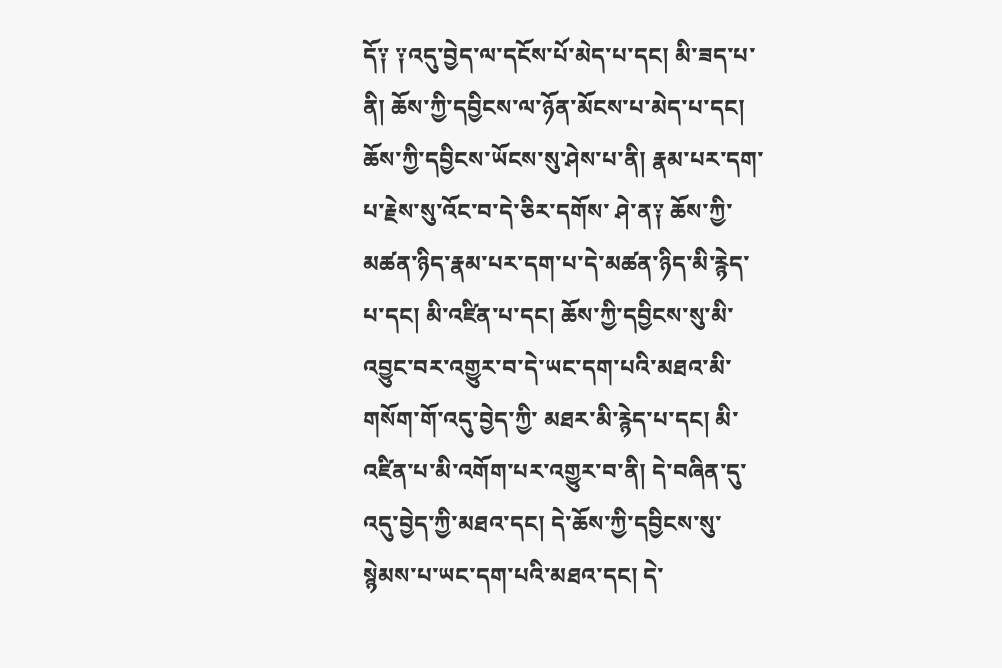དོ༑ ༑འདུ་བྱེད་ལ་དངོས་པོ་མེད་པ་དང། མི་ཟད་པ་ནི། ཆོས་ཀྱི་དབྱིངས་ལ་ཉོན་མོངས་པ་མེད་པ་དང། ཆོས་ཀྱི་དབྱིངས་ཡོངས་སུ་ཤེས་པ་ནི། རྣམ་པར་དག་པ་རྗེས་སུ་འོང་བ་དེ་ཅིར་དགོས་ ཤེ་ན༑ ཆོས་ཀྱི་མཚན་ཉིད་རྣམ་པར་དག་པ་དེ་མཚན་ཉིད་མི་རྙེད་པ་དང། མི་འཛིན་པ་དང། ཆོས་ཀྱི་དབྱིངས་སུ་མི་འབྱུང་བར་འགྱུར་བ་དེ་ཡང་དག་པའི་མཐའ་མི་གསོག་གོ་འདུ་བྱེད་ཀྱི་ མཐར་མི་རྙེད་པ་དང། མི་འཛིན་པ་མི་འགོག་པར་འགྱུར་བ་ནི། དེ་བཞིན་དུ་འདུ་བྱེད་ཀྱི་མཐའ་དང། དེ་ཆོས་ཀྱི་དབྱིངས་སུ་སྙེམས་པ་ཡང་དག་པའི་མཐའ་དང། དེ་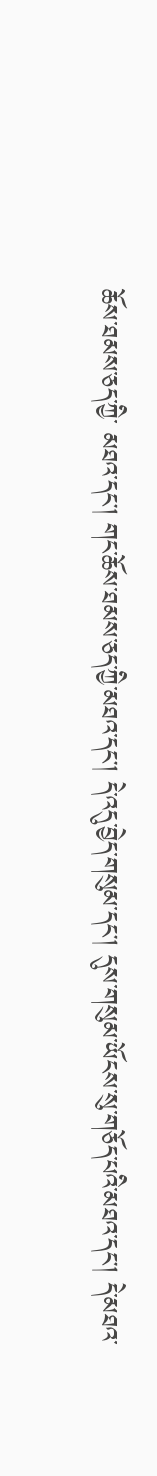ཆོས་ཐམས་ཅད་ཀྱི་ མཐའ་དང། གང་ཆོས་ཐམས་ཅད་ཀྱི་མཐའ་དང། དེ་འདུ་བྱེད་གསུམ་དང། དུས་གསུམ་ཡོངས་སུ་གཅོད་པའི་མཐའ་དང། དེ་མཐའ་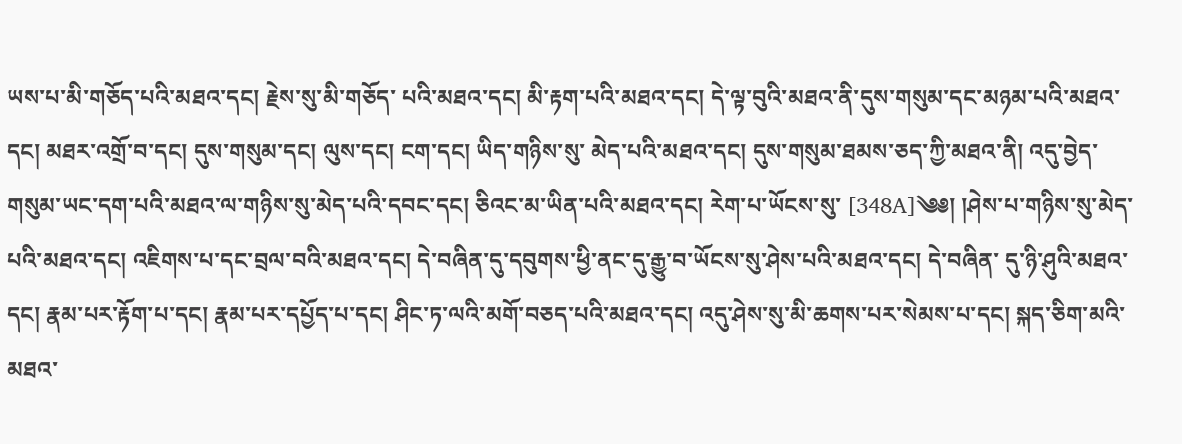ཡས་པ་མི་གཅོད་པའི་མཐའ་དང། རྗེས་སུ་མི་གཅོད་ པའི་མཐའ་དང། མི་རྟག་པའི་མཐའ་དང། དེ་ལྟ་བུའི་མཐའ་ནི་དུས་གསུམ་དང་མཉམ་པའི་མཐའ་དང། མཐར་འགྲོ་བ་དང། དུས་གསུམ་དང། ལུས་དང། ངག་དང། ཡིད་གཉིས་སུ་ མེད་པའི་མཐའ་དང། དུས་གསུམ་ཐམས་ཅད་ཀྱི་མཐའ་ནི། འདུ་བྱེད་གསུམ་ཡང་དག་པའི་མཐའ་ལ་གཉིས་སུ་མེད་པའི་དབང་དང། ཅིའང་མ་ཡིན་པའི་མཐའ་དང། རེག་པ་ཡོངས་སུ་ [348A]༄༅། །ཤེས་པ་གཉིས་སུ་མེད་པའི་མཐའ་དང། འཇིགས་པ་དང་བྲལ་བའི་མཐའ་དང། དེ་བཞིན་དུ་དབུགས་ཕྱི་ནང་དུ་རྒྱུ་བ་ཡོངས་སུ་ཤེས་པའི་མཐའ་དང། དེ་བཞིན་ དུ་ཉི་ཤུའི་མཐའ་དང། རྣམ་པར་རྟོག་པ་དང། རྣམ་པར་དཔྱོད་པ་དང། ཤིང་ཏ་ལའི་མགོ་བཅད་པའི་མཐའ་དང། འདུ་ཤེས་སུ་མི་ཆགས་པར་སེམས་པ་དང། སྐད་ཅིག་མའི་མཐའ་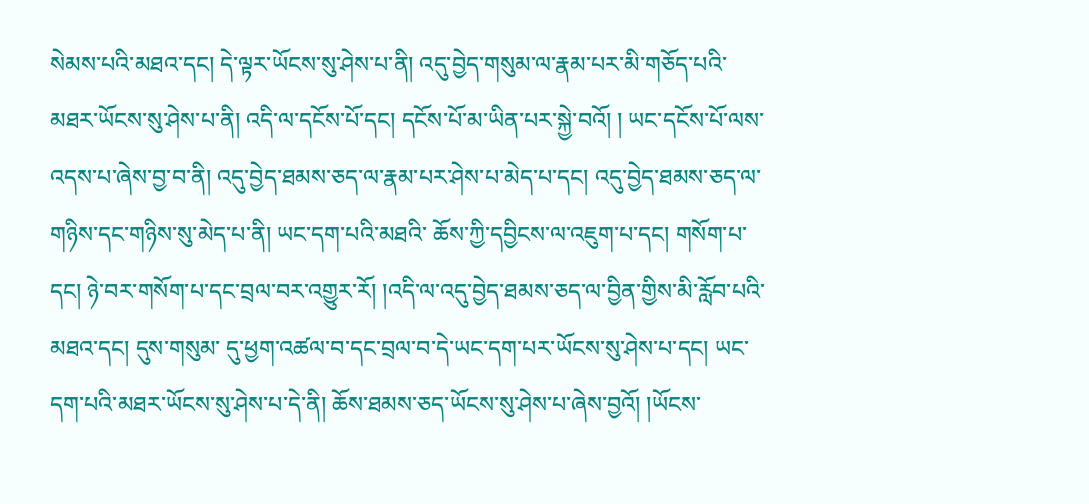སེམས་པའི་མཐའ་དང། དེ་ལྟར་ཡོངས་སུ་ཤེས་པ་ནི། འདུ་བྱེད་གསུམ་ལ་རྣམ་པར་མི་གཅོད་པའི་མཐར་ཡོངས་སུ་ཤེས་པ་ནི། འདི་ལ་དངོས་པོ་དང། དངོས་པོ་མ་ཡིན་པར་སྐྱེ་བའོ། ། ཡང་དངོས་པོ་ལས་འདས་པ་ཞེས་བྱ་བ་ནི། འདུ་བྱེད་ཐམས་ཅད་ལ་རྣམ་པར་ཤེས་པ་མེད་པ་དང། འདུ་བྱེད་ཐམས་ཅད་ལ་གཉིས་དང་གཉིས་སུ་མེད་པ་ནི། ཡང་དག་པའི་མཐའི་ ཆོས་ཀྱི་དབྱིངས་ལ་འཇུག་པ་དང། གསོག་པ་དང། ཉེ་བར་གསོག་པ་དང་བྲལ་བར་འགྱུར་རོ། །འདི་ལ་འདུ་བྱེད་ཐམས་ཅད་ལ་བྱིན་གྱིས་མི་རློབ་པའི་མཐའ་དང། དུས་གསུམ་ དུ་ཕྱག་འཚལ་བ་དང་བྲལ་བ་དེ་ཡང་དག་པར་ཡོངས་སུ་ཤེས་པ་དང། ཡང་དག་པའི་མཐར་ཡོངས་སུ་ཤེས་པ་དེ་ནི། ཆོས་ཐམས་ཅད་ཡོངས་སུ་ཤེས་པ་ཞེས་བྱའོ། །ཡོངས་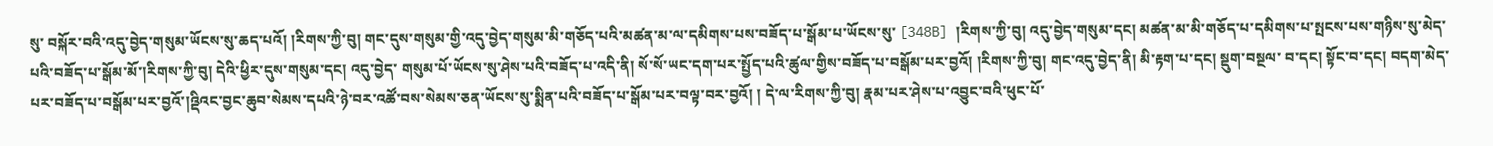སུ་ བསྐོར་བའི་འདུ་བྱེད་གསུམ་ཡོངས་སུ་ཆད་པའོ། །རིགས་ཀྱི་བུ། གང་དུས་གསུམ་གྱི་འདུ་བྱེད་གསུམ་མི་གཅོད་པའི་མཚན་མ་ལ་དམིགས་པས་བཟོད་པ་སྒོམ་པ་ཡོངས་སུ་ [348B] །རིགས་ཀྱི་བུ། འདུ་བྱེད་གསུམ་དང། མཚན་མ་མི་གཅོད་པ་དམིགས་པ་སྤངས་པས་གཉིས་སུ་མེད་པའི་བཟོད་པ་སྒོམ་མོ་།རིགས་ཀྱི་བུ། དེའི་ཕྱིར་དུས་གསུམ་དང། འདུ་བྱེད་ གསུམ་པོ་ཡོངས་སུ་ཤེས་པའི་བཟོད་པ་འདི་ནི། སོ་སོ་ཡང་དག་པར་སྤྱོད་པའི་ཚུལ་གྱིས་བཟོད་པ་བསྒོམ་པར་བྱའོ། །རིགས་ཀྱི་བུ། གང་འདུ་བྱེད་ནི། མི་རྟག་པ་དང། སྡུག་བསྔལ་ བ་དང། སྟོང་བ་དང། བདག་མེད་པར་བཟོད་པ་བསྒོམ་པར་བྱའོ་།འྡིའང་བྱང་ཆུབ་སེམས་དཔའི་ཉེ་བར་འཚོ་བས་སེམས་ཅན་ཡོངས་སུ་སྨིན་པའི་བཟོད་པ་སྒོམ་པར་བལྟ་བར་བྱའོ། ། དེ་ལ་རིགས་ཀྱི་བུ། རྣམ་པར་ཤེས་པ་འབྱུང་བའི་ཕུང་པོ་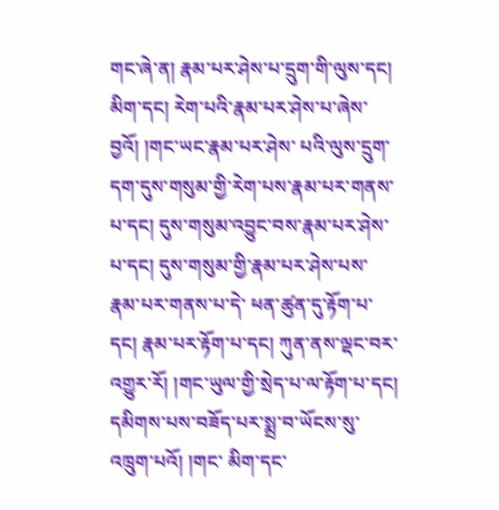གང་ཞེ་ན། རྣམ་པར་ཤེས་པ་དྲུག་གི་ལུས་དང། མིག་དང། རེག་པའི་རྣམ་པར་ཤེས་པ་ཞེས་བྱའོ། །གང་ཡང་རྣམ་པར་ཤེས་ པའི་ལུས་དྲུག་དག་དུས་གསུམ་གྱི་རེག་པས་རྣམ་པར་གནས་པ་དང། དུས་གསུམ་འབྱུང་བས་རྣམ་པར་ཤེས་པ་དང། དུས་གསུམ་གྱི་རྣམ་པར་ཤེས་པས་རྣམ་པར་གནས་པ་དེ་ ཕན་ཚུན་དུ་རྟོག་པ་དང། རྣམ་པར་རྟོག་པ་དང། ཀུན་ནས་ལྡང་བར་འགྱུར་རོ། །གང་ཡུལ་གྱི་སྲེད་པ་ལ་རྟོག་པ་དང། དམིགས་པས་བཟོད་པར་སྨྲ་བ་ཡོངས་སུ་འཁྲུག་པའོ། །གང་ མིག་དང་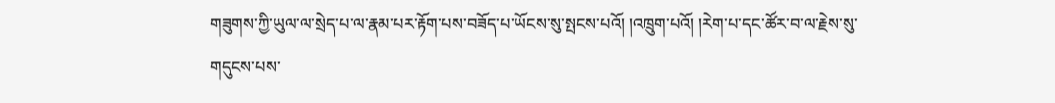གཟུགས་ཀྱི་ཡུལ་ལ་སྲེད་པ་ལ་རྣམ་པར་རྟོག་པས་བཟོད་པ་ཡོངས་སུ་སྤངས་པའོ། །འཁྲུག་པའོ། །རེག་པ་དང་ཚོར་བ་ལ་རྗེས་སུ་གདུངས་པས་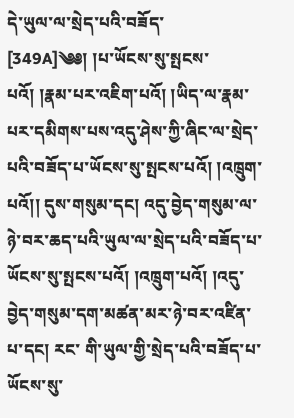དེ་ཡུལ་ལ་སྲེད་པའི་བཟོད་ [349A]༄༅། །པ་ཡོངས་སུ་སྤངས་པའོ། །རྣམ་པར་འཇིག་པའོ། །ཡིད་ལ་རྣམ་པར་དམིགས་པས་འདུ་ཤེས་ཀྱི་ཞིང་ལ་སྲེད་པའི་བཟོད་པ་ཡོངས་སུ་སྤངས་པའོ། །འཁྲུག་པའོ།། དུས་གསུམ་དང། འདུ་བྱེད་གསུམ་ལ་ཉེ་བར་ཆད་པའི་ཡུལ་ལ་སྲེད་པའི་བཟོད་པ་ཡོངས་སུ་སྤངས་པའོ། །འཁྲུག་པའོ། །འདུ་བྱེད་གསུམ་དག་མཚན་མར་ཉེ་བར་འཛིན་པ་དང། རང་ གི་ཡུལ་གྱི་སྲེད་པའི་བཟོད་པ་ཡོངས་སུ་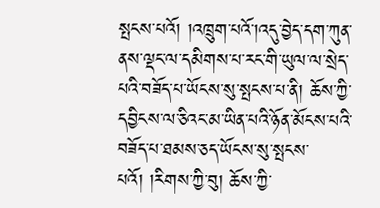སྤངས་པའོ། །འཁྲུག་པའོ་།འདུ་བྱེད་དག་ཀུན་ནས་ལྡང་ལ་དམིགས་པ་རང་གི་ཡུལ་ལ་སྲེད་པའི་བཟོད་པ་ཡོངས་སུ་སྤངས་པ་ནི། ཆོས་ཀྱི་ དབྱིངས་ལ་ཅིའང་མ་ཡིན་པའི་ཉོན་མོངས་པའི་བཟོད་པ་ཐམས་ཅད་ཡོངས་སུ་སྤངས་པའོ། །རིགས་ཀྱི་བུ། ཆོས་ཀྱི་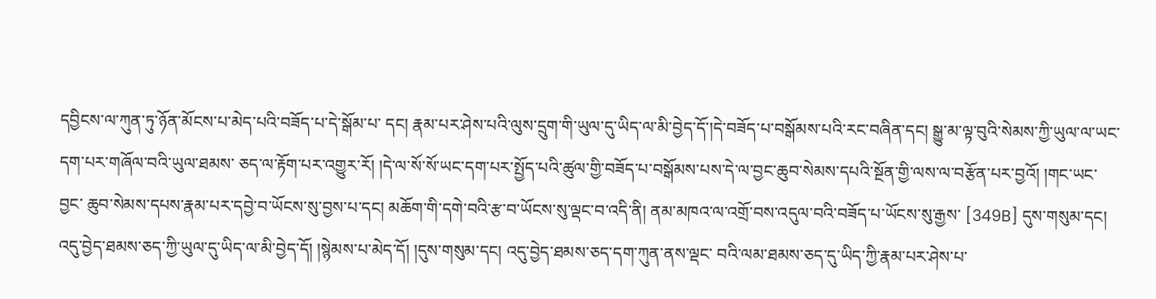དབྱིངས་ལ་ཀུན་ཏུ་ཉོན་མོངས་པ་མེད་པའི་བཟོད་པ་དེ་སྒོམ་པ་ དང། རྣམ་པར་ཤེས་པའི་ལུས་དྲུག་གི་ཡུལ་དུ་ཡིད་ལ་མི་བྱེད་དོ་།དེ་བཟོད་པ་བསྒོམས་པའི་རང་བཞིན་དང། སྒྱུ་མ་ལྟ་བུའི་སེམས་ཀྱི་ཡུལ་ལ་ཡང་དག་པར་གཞོལ་བའི་ཡུལ་ཐམས་ ཅད་ལ་རྟོག་པར་འགྱུར་རོ། །དེ་ལ་སོ་སོ་ཡང་དག་པར་སྤྱོད་པའི་ཚུལ་གྱི་བཟོད་པ་བསྒོམས་པས་དེ་ལ་བྱང་ཆུབ་སེམས་དཔའི་སྔོན་གྱི་ལས་ལ་བརྩོན་པར་བྱའོ། །གང་ཡང་བྱང་ ཆུབ་སེམས་དཔས་རྣམ་པར་དབྱེ་བ་ཡོངས་སུ་བྱས་པ་དང། མཆོག་གི་དགེ་བའི་རྩ་བ་ཡོངས་སུ་ལྡང་བ་འདི་ནི། ནམ་མཁའ་ལ་འགྲོ་བས་འདུལ་བའི་བཟོད་པ་ཡོངས་སུ་རྒྱས་ [349B] དུས་གསུམ་དང། འདུ་བྱེད་ཐམས་ཅད་ཀྱི་ཡུལ་དུ་ཡིད་ལ་མི་བྱེད་དོ། །སྙེམས་པ་མེད་དོ། །དུས་གསུམ་དང། འདུ་བྱེད་ཐམས་ཅད་དག་ཀུན་ནས་ལྡང་ བའི་ལམ་ཐམས་ཅད་དུ་ཡིད་ཀྱི་རྣམ་པར་ཤེས་པ་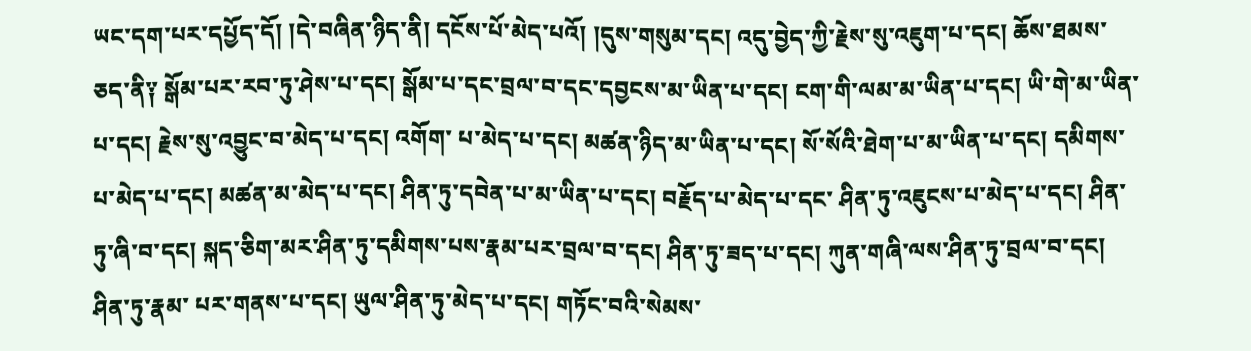ཡང་དག་པར་དཔྱོད་དོ། །དེ་བཞིན་ཉིད་ནི། དངོས་པོ་མེད་པའོ། །དུས་གསུམ་དང། འདུ་བྱེད་ཀྱི་རྗེས་སུ་འཇུག་པ་དང། ཆོས་ཐམས་ ཅད་ནི༑ སྒོམ་པར་རབ་ཏུ་ཤེས་པ་དང། སྒོམ་པ་དང་བྲལ་བ་དང་དབྱངས་མ་ཡིན་པ་དང། ངག་གི་ལམ་མ་ཡིན་པ་དང། ཡི་གེ་མ་ཡིན་པ་དང། རྗེས་སུ་འབྱུང་བ་མེད་པ་དང། འགོག་ པ་མེད་པ་དང། མཚན་ཉིད་མ་ཡིན་པ་དང། སོ་སོའི་ཐེག་པ་མ་ཡིན་པ་དང། དམིགས་པ་མེད་པ་དང། མཚན་མ་མེད་པ་དང། ཤིན་ཏུ་དབེན་པ་མ་ཡིན་པ་དང། བརྗོད་པ་མེད་པ་དང་ ཤིན་ཏུ་འཇུངས་པ་མེད་པ་དང། ཤིན་ཏུ་ཞི་བ་དང། སྐད་ཅིག་མར་ཤིན་ཏུ་དམིགས་པས་རྣམ་པར་བྲལ་བ་དང། ཤིན་ཏུ་ཟད་པ་དང། ཀུན་གཞི་ལས་ཤིན་ཏུ་བྲལ་བ་དང། ཤིན་ཏུ་རྣམ་ པར་གནས་པ་དང། ཡུལ་ཤིན་ཏུ་མེད་པ་དང། གཏོང་བའི་སེམས་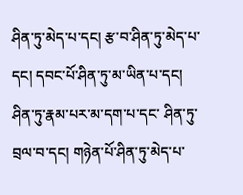ཤིན་ཏུ་མེད་པ་དང། རྩ་བ་ཤིན་ཏུ་མེད་པ་དང། དབང་པོ་ཤིན་ཏུ་མ་ཡིན་པ་དང། ཤིན་ཏུ་རྣམ་པར་མ་དག་པ་དང་ ཤིན་ཏུ་བྲལ་བ་དང། གཉེན་པོ་ཤིན་ཏུ་མེད་པ་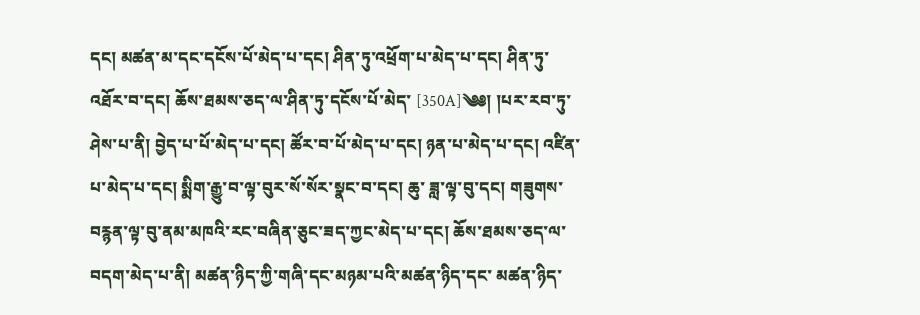དང། མཚན་མ་དང་དངོས་པོ་མེད་པ་དང། ཤིན་ཏུ་འཕྲོག་པ་མེད་པ་དང། ཤིན་ཏུ་འཐོར་བ་དང། ཆོས་ཐམས་ཅད་ལ་ཤིན་ཏུ་དངོས་པོ་མེད་ [350A]༄༅། །པར་རབ་ཏུ་ཤེས་པ་ནི། བྱེད་པ་པོ་མེད་པ་དང། ཚོར་བ་པོ་མེད་པ་དང། ཉན་པ་མེད་པ་དང། འཛིན་པ་མེད་པ་དང། སྨིག་རྒྱུ་བ་ལྟ་བུར་སོ་སོར་སྣང་བ་དང། ཆུ་ ཟླ་ལྟ་བུ་དང། གཟུགས་བརྙན་ལྟ་བུ་ནམ་མཁའི་རང་བཞིན་ཅུང་ཟད་ཀྱང་མེད་པ་དང། ཆོས་ཐམས་ཅད་ལ་བདག་མེད་པ་ནི། མཚན་ཉིད་ཀྱི་གཞི་དང་མཉམ་པའི་མཚན་ཉིད་དང་ མཚན་ཉིད་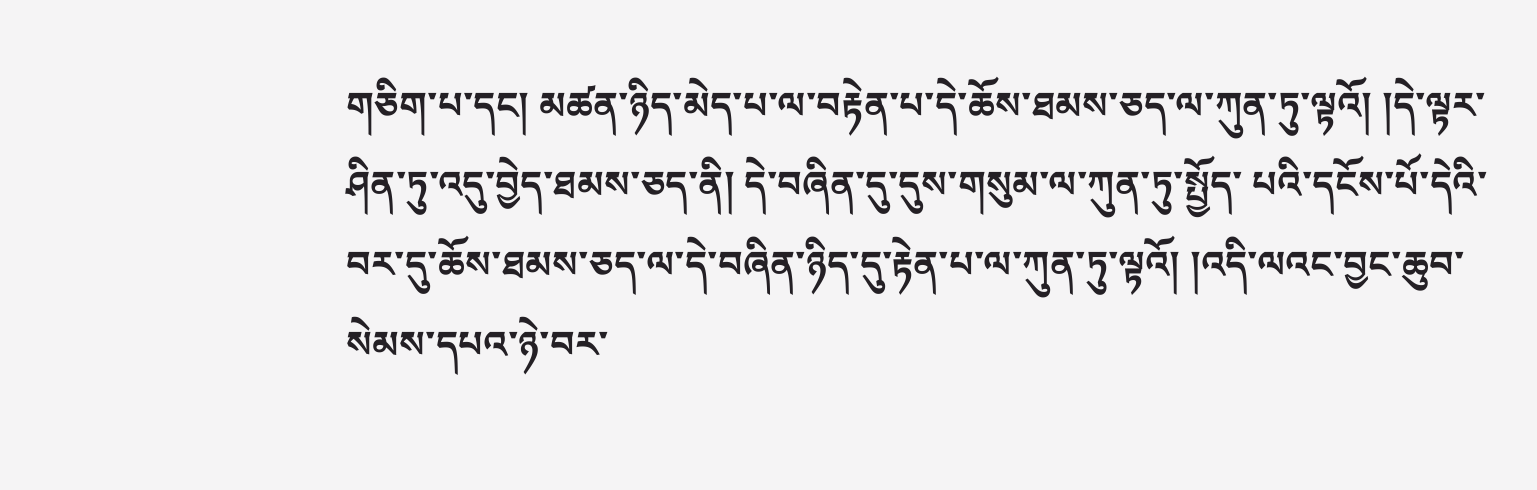གཅིག་པ་དང། མཚན་ཉིད་མེད་པ་ལ་བརྟེན་པ་དེ་ཆོས་ཐམས་ཅད་ལ་ཀུན་ཏུ་ལྟའོ། །དེ་ལྟར་ཤིན་ཏུ་འདུ་བྱེད་ཐམས་ཅད་ནི། དེ་བཞིན་དུ་དུས་གསུམ་ལ་ཀུན་ཏུ་སྤྱོད་ པའི་དངོས་པོ་དེའི་བར་དུ་ཆོས་ཐམས་ཅད་ལ་དེ་བཞིན་ཉིད་དུ་རྟེན་པ་ལ་ཀུན་ཏུ་ལྟའོ། །འདི་ལའང་བྱང་ཆུབ་སེམས་དཔའ་ཉེ་བར་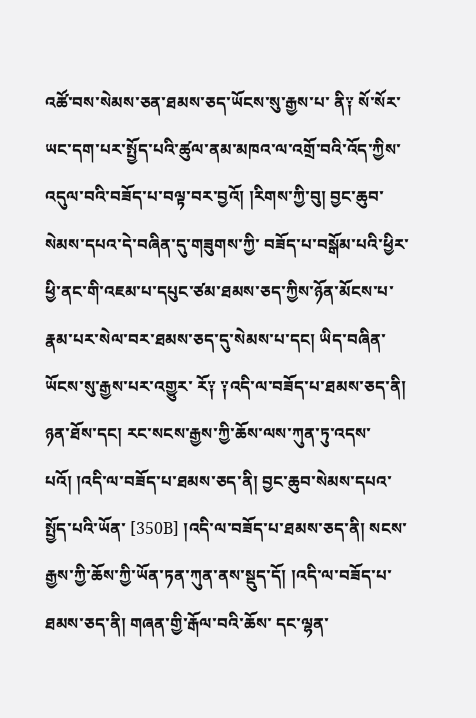འཚོ་བས་སེམས་ཅན་ཐམས་ཅད་ཡོངས་སུ་རྒྱས་པ་ ནི༑ སོ་སོར་ཡང་དག་པར་སྤྱོད་པའི་ཚུལ་ནམ་མཁའ་ལ་འགྲོ་བའི་འོད་ཀྱིས་འདུལ་བའི་བཟོད་པ་བལྟ་བར་བྱའོ། །རིགས་ཀྱི་བུ། བྱང་ཆུབ་སེམས་དཔའ་དེ་བཞིན་དུ་གཟུགས་ཀྱི་ བཟོད་པ་བསྒོམ་པའི་ཕྱིར་ཕྱི་ནང་གི་འཇམ་པ་དཔུང་ཙམ་ཐམས་ཅད་ཀྱིས་ཉོན་མོངས་པ་རྣམ་པར་སེལ་བར་ཐམས་ཅད་དུ་སེམས་པ་དང། ཡིད་བཞིན་ཡོངས་སུ་རྒྱས་པར་འགྱུར་ རོ༑ ༑འདི་ལ་བཟོད་པ་ཐམས་ཅད་ནི། ཉན་ཐོས་དང། རང་སངས་རྒྱས་ཀྱི་ཆོས་ལས་ཀུན་ཏུ་འདས་པའོ། །འདི་ལ་བཟོད་པ་ཐམས་ཅད་ནི། བྱང་ཆུབ་སེམས་དཔའ་སྤྱོད་པའི་ཡོན་ [350B] །འདི་ལ་བཟོད་པ་ཐམས་ཅད་ནི། སངས་རྒྱས་ཀྱི་ཆོས་ཀྱི་ཡོན་ཏན་ཀུན་ནས་སྡུད་དོ། །འདི་ལ་བཟོད་པ་ཐམས་ཅད་ནི། གཞན་གྱི་རྒོལ་བའི་ཆོས་ དང་ལྷན་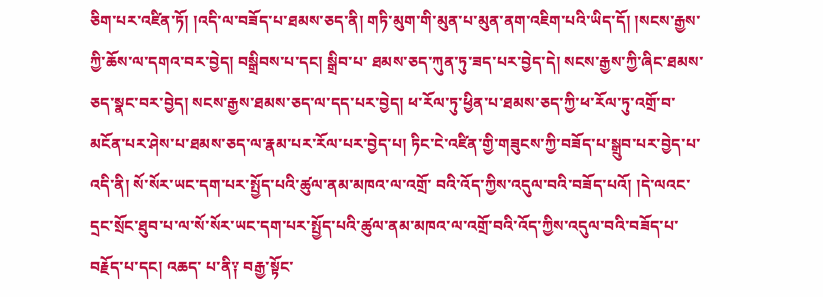ཅིག་པར་འཛིན་ཏོ། །འདི་ལ་བཟོད་པ་ཐམས་ཅད་ནི། གཏི་མུག་གི་མུན་པ་མུན་ནག་འཇིག་པའི་ཡིད་དོ། །སངས་རྒྱས་ཀྱི་ཆོས་ལ་དགའ་བར་བྱེད། བསྒྲིབས་པ་དང། སྒྲིབ་པ་ ཐམས་ཅད་ཀུན་ཏུ་ཟད་པར་བྱེད་དེ། སངས་རྒྱས་ཀྱི་ཞིང་ཐམས་ཅད་སྣང་བར་བྱེད། སངས་རྒྱས་ཐམས་ཅད་ལ་དད་པར་བྱེད། ཕ་རོལ་ཏུ་ཕྱིན་པ་ཐམས་ཅད་ཀྱི་ཕ་རོལ་ཏུ་འགྲོ་བ་ མངོན་པར་ཤེས་པ་ཐམས་ཅད་ལ་རྣམ་པར་རོལ་པར་བྱེད་པ། ཏིང་ངེ་འཛིན་གྱི་གཟུངས་ཀྱི་བཟོད་པ་སྒྲུབ་པར་བྱེད་པ་འདི་ནི། སོ་སོར་ཡང་དག་པར་སྤྱོད་པའི་ཚུལ་ནམ་མཁའ་ལ་འགྲོ་ བའི་འོད་ཀྱིས་འདུལ་བའི་བཟོད་པའོ། །དེ་ལའང་དྲང་སྲོང་ཐུབ་པ་ལ་སོ་སོར་ཡང་དག་པར་སྤྱོད་པའི་ཚུལ་ནམ་མཁའ་ལ་འགྲོ་བའི་འོད་ཀྱིས་འདུལ་བའི་བཟོད་པ་བརྗོད་པ་དང། འཆད་ པ་ནི༑ བརྒྱ་སྟོང་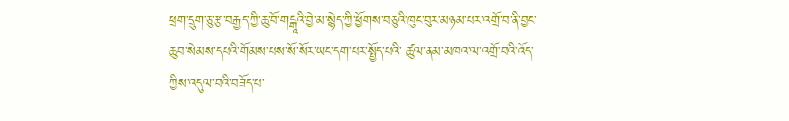ཕྲག་དྲུག་ཅུ་རྩ་བརྒྱད་ཀྱི་ཆུ་བོ་གངྒཱའི་བྱེ་མ་སྙེད་ཀྱི་ཕྱོགས་བཅུའི་ཁུང་བུར་མཉམ་པར་འགྲོ་བ་ནི་བྱང་ཆུབ་སེམས་དཔའི་གོམས་པས་སོ་སོར་ཡང་དག་པར་སྤྱོད་པའི་ ཚུལ་ནམ་མཁའ་ལ་འགྲོ་བའི་འོད་ཀྱིས་འདུལ་བའི་བཟོད་པ་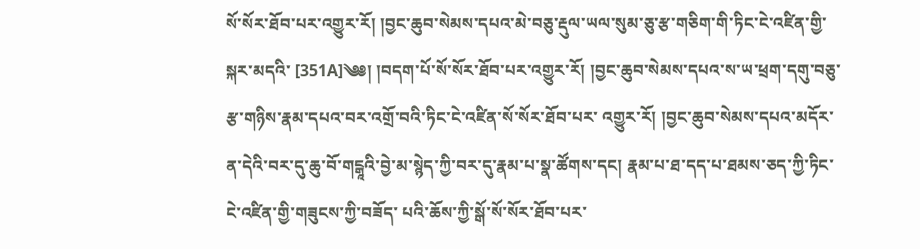སོ་སོར་ཐོབ་པར་འགྱུར་རོ། །བྱང་ཆུབ་སེམས་དཔའ་མེ་བཅུ་རྡུལ་ཡལ་སུམ་ཅུ་རྩ་གཅིག་གི་ཏིང་ངེ་འཛིན་གྱི་སྐར་མདའི་ [351A]༄༅། །བདག་པོ་སོ་སོར་ཐོབ་པར་འགྱུར་རོ། །བྱང་ཆུབ་སེམས་དཔའ་ས་ཡ་ཕྲག་དགུ་བཅུ་རྩ་གཉིས་རྣམ་དཔའ་བར་འགྲོ་བའི་ཏིང་ངེ་འཛིན་སོ་སོར་ཐོབ་པར་ འགྱུར་རོ། །བྱང་ཆུབ་སེམས་དཔའ་མདོར་ན་དེའི་བར་དུ་ཆུ་བོ་གངྒཱའི་བྱེ་མ་སྙེད་ཀྱི་བར་དུ་རྣམ་པ་སྣ་ཚོགས་དང། རྣམ་པ་ཐ་དད་པ་ཐམས་ཅད་ཀྱི་ཏིང་ངེ་འཛིན་གྱི་གཟུངས་ཀྱི་བཟོད་ པའི་ཆོས་ཀྱི་སྒོ་སོ་སོར་ཐོབ་པར་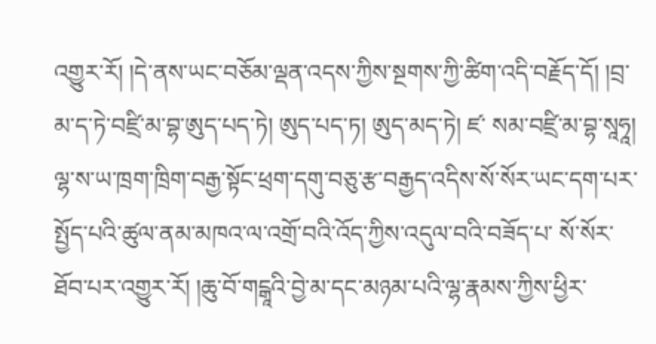འགྱུར་རོ། །དེ་ནས་ཡང་བཅོམ་ལྡན་འདས་ཀྱིས་སྔགས་ཀྱི་ཚིག་འདི་བརྗོད་དོ། །བྲ་མ་ད་ཏེ་བཛྲི་མ་བྷ་ཨུད་པད་ཏེ། ཨུད་པད་ཏ། ཨུད་མད་ཏེ། ཛ་ སམ་བཛྲི་མ་བྷ་སཱཧཱ། ལྷ་ས་ཡ་ཁྲག་ཁྲིག་བརྒྱ་སྟོང་ཕྲག་དགུ་བཅུ་རྩ་བརྒྱད་འདིས་སོ་སོར་ཡང་དག་པར་སྤྱོད་པའི་ཚུལ་ནམ་མཁའ་ལ་འགྲོ་བའི་འོད་ཀྱིས་འདུལ་བའི་བཟོད་པ་ སོ་སོར་ཐོབ་པར་འགྱུར་རོ། །ཆུ་བོ་གངྒཱའི་བྱེ་མ་དང་མཉམ་པའི་ལྷ་རྣམས་ཀྱིས་ཕྱིར་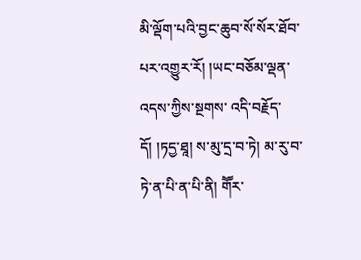མི་ལྡོག་པའི་བྱང་ཆུབ་སོ་སོར་ཐོབ་པར་འགྱུར་རོ། །ཡང་བཅོམ་ལྡན་འདས་ཀྱིས་སྔགས་ འདི་བརྗོད་དོ། །ཏདྱ་ཐཱ། ས་མུ་དྲ་བ་ཏེ། མ་རུ་བ་ཏེ་ན་པི་ན་པི་ནི། གཽར་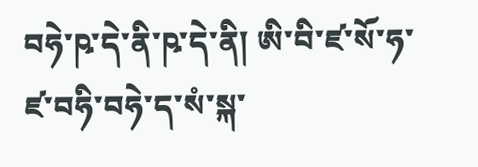བཧེ་ཥ་དེ་ནི་ཥ་དེ་ནི། ཨི་བི་ཛ་སོ་ཧ་ཛ་བཧི་བཧེ་ད་སཾ་སྐ་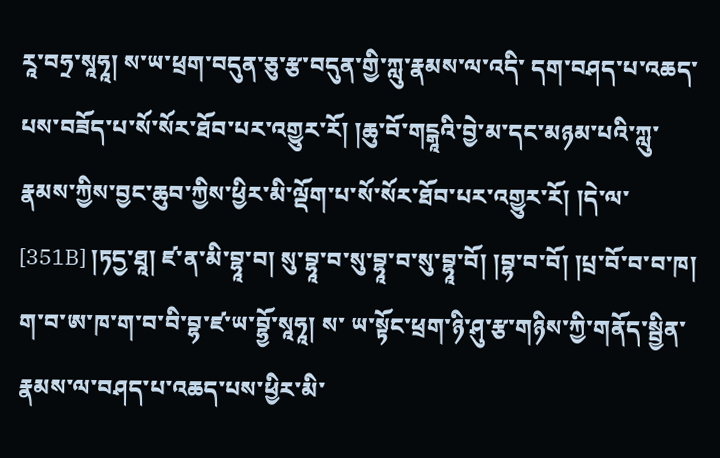རཱ་བཧྲ་སཱཧཱ། ས་ཡ་ཕྲག་བདུན་ཅུ་རྩ་བདུན་གྱི་ཀླུ་རྣམས་ལ་འདི་ དག་བཤད་པ་འཆད་པས་བཟོད་པ་སོ་སོར་ཐོབ་པར་འགྱུར་རོ། །ཆུ་བོ་གངྒཱའི་བྱེ་མ་དང་མཉམ་པའི་ཀླུ་རྣམས་ཀྱིས་བྱང་ཆུབ་ཀྱིས་ཕྱིར་མི་ལྡོག་པ་སོ་སོར་ཐོབ་པར་འགྱུར་རོ། །དེ་ལ་ [351B] །ཏདྱ་ཐཱ། ཛ་ན་མི་བྷཱ་བ། སུ་བྷཱ་བ་སུ་བྷཱ་བ་སུ་བྷཱ་བོ། །བྷ་བ་བོ། །པྲ་བོ་བ་བ་ཁ། ག་བ་ཨ་ཁ་ག་བ་བི་བྷ་ཛ་ཡ་བྷྱོ་སཱཧཱ། ས་ ཡ་སྟོང་ཕྲག་ཉི་ཤུ་རྩ་གཉིས་ཀྱི་གནོད་སྦྱིན་རྣམས་ལ་བཤད་པ་འཆད་པས་ཕྱིར་མི་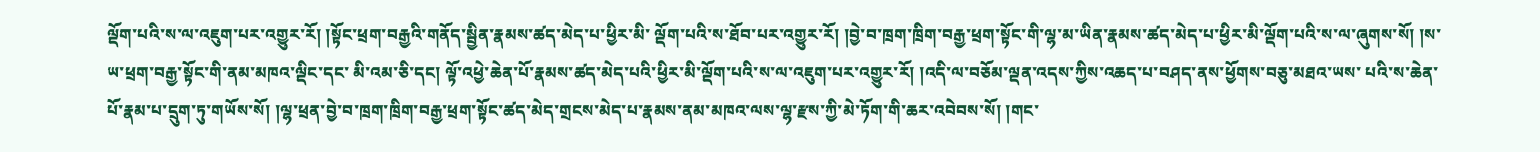ལྡོག་པའི་ས་ལ་འཇུག་པར་འགྱུར་རོ། །སྟོང་ཕྲག་བརྒྱའི་གནོད་སྦྱིན་རྣམས་ཚད་མེད་པ་ཕྱིར་མི་ ལྡོག་པའི་ས་ཐོབ་པར་འགྱུར་རོ། །བྱེ་བ་ཁྲག་ཁྲིག་བརྒྱ་ཕྲག་སྟོང་གི་ལྷ་མ་ཡིན་རྣམས་ཚད་མེད་པ་ཕྱིར་མི་ལྡོག་པའི་ས་ལ་ཞུགས་སོ། །ས་ཡ་ཕྲག་བརྒྱ་སྟོང་གི་ནམ་མཁའ་ལྡིང་དང་ མི་འམ་ཅི་དང། ལྟོ་འཕྱེ་ཆེན་པོ་རྣམས་ཚད་མེད་པའི་ཕྱིར་མི་ལྡོག་པའི་ས་ལ་འཇུག་པར་འགྱུར་རོ། །འདི་ལ་བཅོམ་ལྡན་འདས་ཀྱིས་འཆད་པ་བཤད་ནས་ཕྱོགས་བཅུ་མཐའ་ཡས་ པའི་ས་ཆེན་པོ་རྣམ་པ་དྲུག་ཏུ་གཡོས་སོ། །ལྷ་ཕྲན་བྱེ་བ་ཁྲག་ཁྲིག་བརྒྱ་ཕྲག་སྟོང་ཚད་མེད་གྲངས་མེད་པ་རྣམས་ནམ་མཁའ་ལས་ལྷ་རྫས་ཀྱི་མེ་ཏོག་གི་ཆར་འབེབས་སོ། །གང་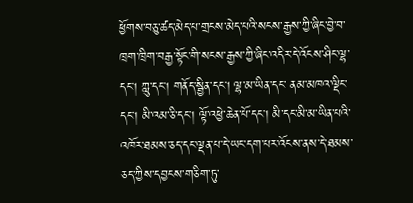ཕྱོགས་བཅུ་ཚད་མེད་པ་གྲངས་མེད་པའི་སངས་རྒྱས་ཀྱི་ཞིང་བྱེ་བ་ཁྲག་ཁྲིག་བརྒྱ་སྟོང་གི་སངས་རྒྱས་ཀྱི་ཞིང་འདིར་དེ་འོངས་ཤིང་ལྷ་དང། ཀླུ་དང། གནོད་སྦྱིན་དང། ལྷ་མ་ཡིན་དང་ ནམ་མཁའ་ལྡིང་དང། མི་འམ་ཅི་དང། ལྟོ་འཕྱེ་ཆེན་པོ་དང། མི་དང་མི་མ་ཡིན་པའི་འཁོར་ཐམས་ཅད་དང་ལྡན་པ་དེ་ཡང་དག་པར་འོངས་ནས་དེ་ཐམས་ཅད་ཀྱིས་དབྱངས་གཅིག་ཏུ་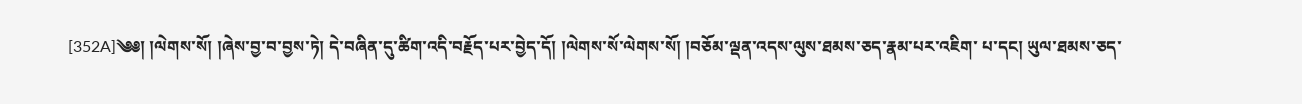[352A]༄༅། །ལེགས་སོ། །ཞེས་བྱ་བ་བྱས་ཏེ། དེ་བཞིན་དུ་ཚིག་འདི་བརྗོད་པར་བྱེད་དོ། །ལེགས་སོ་ལེགས་སོ། །བཅོམ་ལྡན་འདས་ལུས་ཐམས་ཅད་རྣམ་པར་འཇིག་ པ་དང། ཡུལ་ཐམས་ཅད་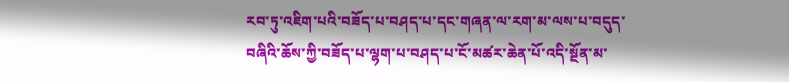རབ་ཏུ་འཇིག་པའི་བཟོད་པ་བཤད་པ་དང་གཞན་ལ་རག་མ་ལས་པ་བདུད་བཞིའི་ཆོས་ཀྱི་བཟོད་པ་ལྷག་པ་བཤད་པ་ངོ་མཚར་ཆེན་པོ་འདི་སྔོན་མ་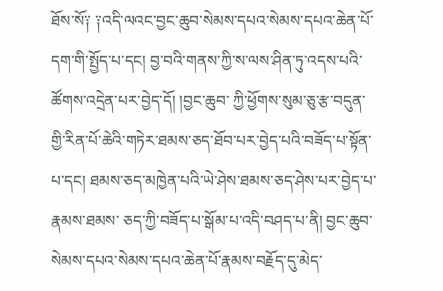ཐོས་སོ༑ ༑འདི་ལའང་བྱང་ཆུབ་སེམས་དཔའ་སེམས་དཔའ་ཆེན་པོ་དག་གི་སྤྱོད་པ་དང། བྱ་བའི་གནས་ཀྱི་ས་ལས་ཤིན་ཏུ་འདས་པའི་ཚོགས་འདྲེན་པར་བྱེད་དོ། །བྱང་ཆུབ་ ཀྱི་ཕྱོགས་སུམ་ཅུ་རྩ་བདུན་གྱི་རིན་པོ་ཆེའི་གཏེར་ཐམས་ཅད་ཐོབ་པར་བྱེད་པའི་བཟོད་པ་སྟོན་པ་དང། ཐམས་ཅད་མཁྱེན་པའི་ཡེ་ཤེས་ཐམས་ཅད་ཤེས་པར་བྱེད་པ་རྣམས་ཐམས་ ཅད་ཀྱི་བཟོད་པ་སྒོམ་པ་འདི་བཤད་པ་ནི། བྱང་ཆུབ་སེམས་དཔའ་སེམས་དཔའ་ཆེན་པོ་རྣམས་བརྗོད་དུ་མེད་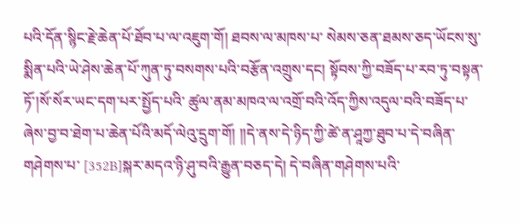པའི་དོན་སྙིང་རྗེ་ཆེན་པོ་ཐོབ་པ་ལ་འཇུག་གོ། ཐབས་ལ་མཁས་པ་ སེམས་ཅན་ཐམས་ཅད་ཡོངས་སུ་སྨིན་པའི་ཡེ་ཤེས་ཆེན་པོ་ཀུན་ཏུ་བསགས་པའི་བརྩོན་འགྲུས་དང། སྟོབས་ཀྱི་བཟོད་པ་རབ་ཏུ་བསྟན་ཏོ་།སོ་སོར་ཡང་དག་པར་སྤྱོད་པའི་ ཚུལ་ནམ་མཁའ་ལ་འགྲོ་བའི་འོད་ཀྱིས་འདུལ་བའི་བཟོད་པ་ཞེས་བྱ་བ་ཐེག་པ་ཆེན་པོའི་མདོ་ལེའུ་དྲུག་གོ། །།དེ་ནས་དེ་ཉིད་ཀྱི་ཚེ་ན་ཤཱཀྱ་ཐུབ་པ་དེ་བཞིན་གཤེགས་པ་ [352B]སྐར་མདའ་ཉི་ཤུ་བའི་རྒྱུན་བཅད་དེ། དེ་བཞིན་གཤེགས་པའི་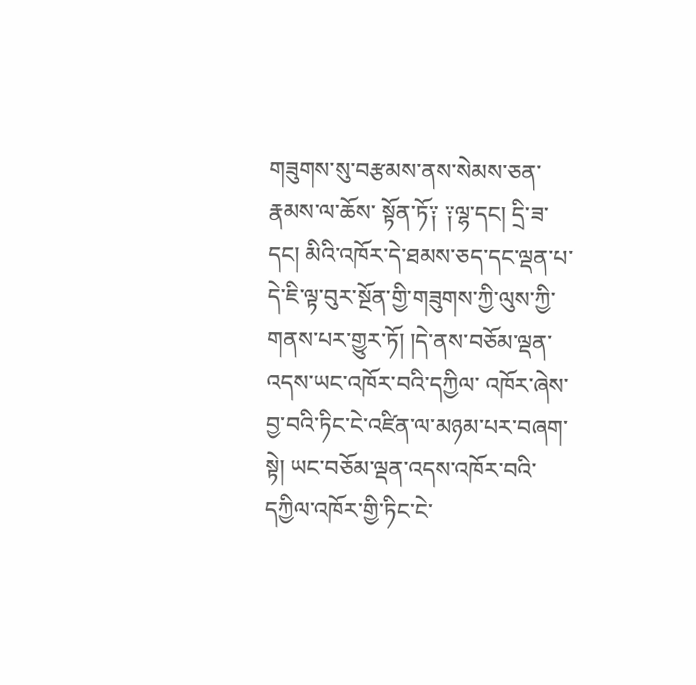གཟུགས་སུ་བརྩམས་ནས་སེམས་ཅན་རྣམས་ལ་ཆོས་ སྟོན་ཏོ༑ ༑ལྷ་དང། དྲི་ཟ་དང། མིའི་འཁོར་དེ་ཐམས་ཅད་དང་ལྡན་པ་དེ་ཇི་ལྟ་བུར་སྔོན་གྱི་གཟུགས་ཀྱི་ལུས་ཀྱི་གནས་པར་གྱུར་ཏོ། །དེ་ནས་བཅོམ་ལྡན་འདས་ཡང་འཁོར་བའི་དཀྱིལ་ འཁོར་ཞེས་བྱ་བའི་ཏིང་ངེ་འཛིན་ལ་མཉམ་པར་བཞག་སྟེ། ཡང་བཅོམ་ལྡན་འདས་འཁོར་བའི་དཀྱིལ་འཁོར་གྱི་ཏིང་ངེ་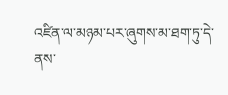འཛིན་ལ་མཉམ་པར་ཞུགས་མ་ཐག་ཏུ་དེ་ནས་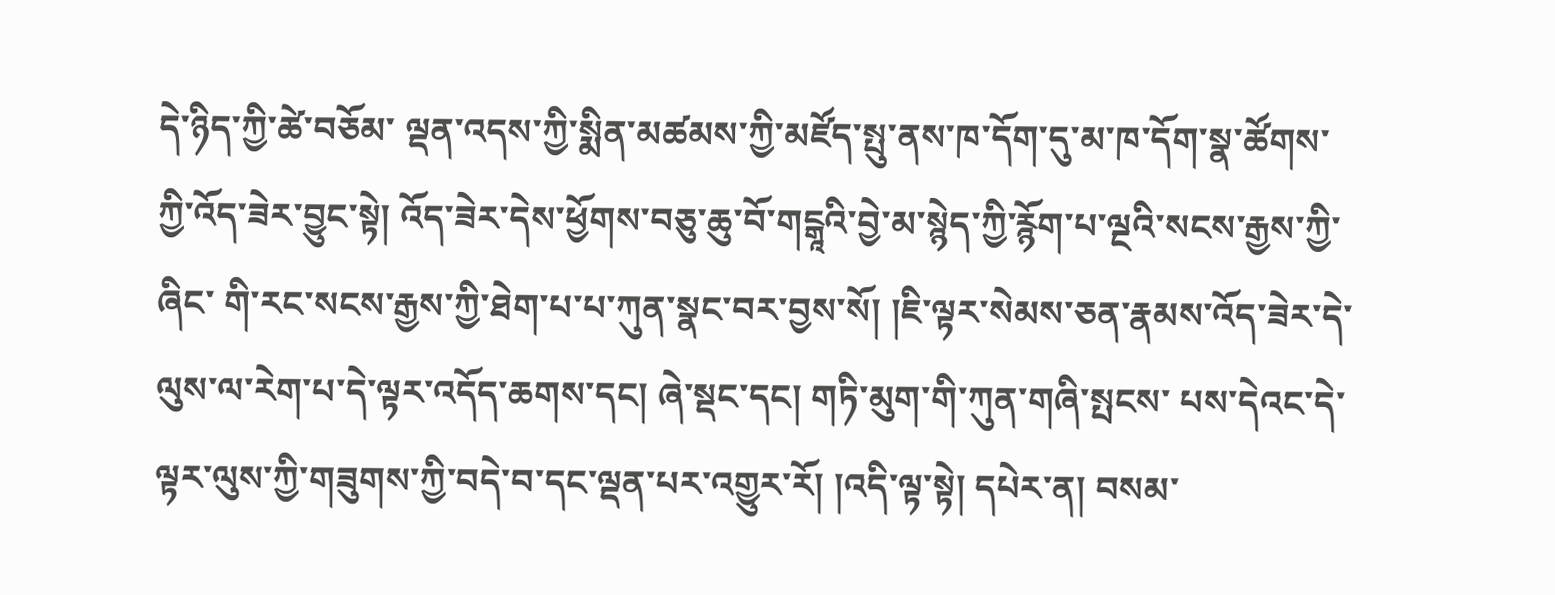དེ་ཉིད་ཀྱི་ཚེ་བཅོམ་ ལྡན་འདས་ཀྱི་སྨིན་མཚམས་ཀྱི་མཛོད་སྤུ་ནས་ཁ་དོག་དུ་མ་ཁ་དོག་སྣ་ཚོགས་ཀྱི་འོད་ཟེར་བྱུང་སྟེ། འོད་ཟེར་དེས་ཕྱོགས་བཅུ་ཆུ་བོ་གངྒཱའི་བྱེ་མ་སྙེད་ཀྱི་རྙོག་པ་ལྔའི་སངས་རྒྱས་ཀྱི་ཞིང་ གི་རང་སངས་རྒྱས་ཀྱི་ཐེག་པ་པ་ཀུན་སྣང་བར་བྱས་སོ། །ཇི་ལྟར་སེམས་ཅན་རྣམས་འོད་ཟེར་དེ་ལུས་ལ་རེག་པ་དེ་ལྟར་འདོད་ཆགས་དང། ཞེ་སྡང་དང། གཏི་མུག་གི་ཀུན་གཞི་སྤངས་ པས་དེའང་དེ་ལྟར་ལུས་ཀྱི་གཟུགས་ཀྱི་བདེ་བ་དང་ལྡན་པར་འགྱུར་རོ། །འདི་ལྟ་སྟེ། དཔེར་ན། བསམ་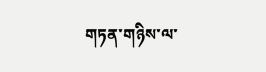གཏན་གཉིས་ལ་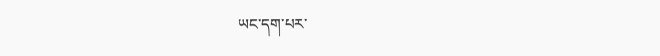ཡང་དག་པར་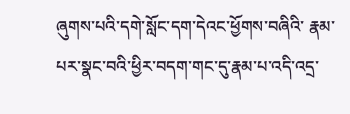ཞུགས་པའི་དགེ་སློང་དག་དེའང་ཕྱོགས་བཞིའི་ རྣམ་པར་སྣང་བའི་ཕྱིར་བདག་གང་དུ་རྣམ་པ་འདི་འདྲ་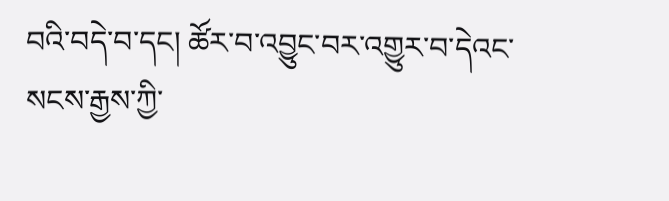བའི་བདེ་བ་དང། ཚོར་བ་འབྱུང་བར་འགྱུར་བ་དེའང་སངས་རྒྱས་ཀྱི་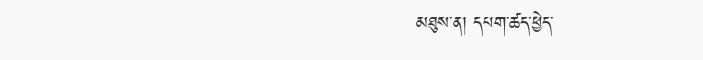མཐུས་ན། དཔག་ཚད་ཕྱེད་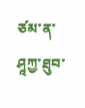ཙམ་ན་ཤཱཀྱ་ཐུབ་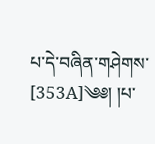པ་དེ་བཞིན་གཤེགས་ [353A]༄༅། །པ་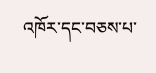འཁོར་དང་བཅས་པ་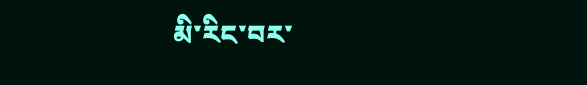མི་རིང་བར་